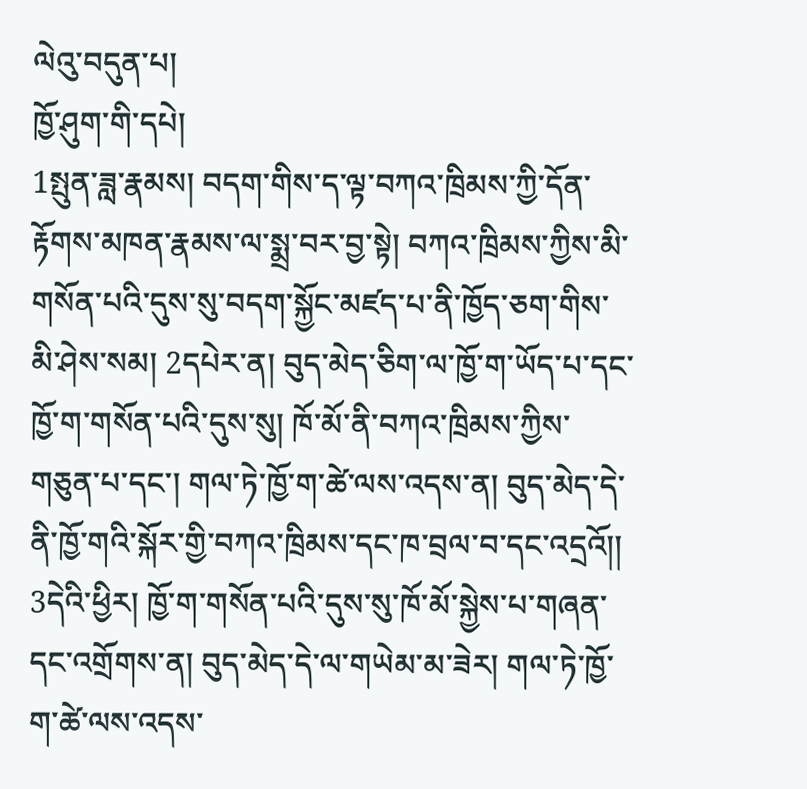ལེའུ་བདུན་པ།
ཁྱོ་ཤུག་གི་དཔེ།
1སྤུན་ཟླ་རྣམས། བདག་གིས་ད་ལྟ་བཀའ་ཁྲིམས་ཀྱི་དོན་རྟོགས་མཁན་རྣམས་ལ་སྨྲ་བར་བྱ་སྟེ། བཀའ་ཁྲིམས་ཀྱིས་མི་གསོན་པའི་དུས་སུ་བདག་སྐྱོང་མཛད་པ་ནི་ཁྱོད་ཅག་གིས་མི་ཤེས་སམ། 2དཔེར་ན། བུད་མེད་ཅིག་ལ་ཁྱོ་ག་ཡོད་པ་དང་ཁྱོ་ག་གསོན་པའི་དུས་སུ། ཁོ་མོ་ནི་བཀའ་ཁྲིམས་ཀྱིས་གཅུན་པ་དང་། གལ་ཏེ་ཁྱོ་ག་ཚེ་ལས་འདས་ན། བུད་མེད་དེ་ནི་ཁྱོ་གའི་སྐོར་གྱི་བཀའ་ཁྲིམས་དང་ཁ་བྲལ་བ་དང་འདྲའོ།། 3དེའི་ཕྱིར། ཁྱོ་ག་གསོན་པའི་དུས་སུ་ཁོ་མོ་སྐྱེས་པ་གཞན་དང་འགྲོགས་ན། བུད་མེད་དེ་ལ་གཡེམ་མ་ཟེར། གལ་ཏེ་ཁྱོ་ག་ཚེ་ལས་འདས་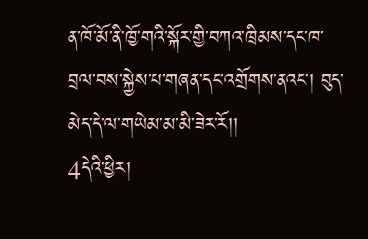ན་ཁོ་མོ་ནི་ཁྱོ་གའི་སྐོར་གྱི་བཀའ་ཁྲིམས་དང་ཁ་བྲལ་བས་སྐྱེས་པ་གཞན་དང་འགྲོགས་ནའང་། བུད་མེད་དེ་ལ་གཡེམ་མ་མི་ཟེར་རོ།།
4དེའི་ཕྱིར།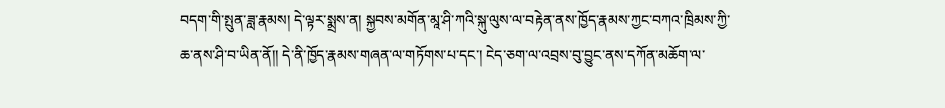བདག་གི་སྤུན་ཟླ་རྣམས། དེ་ལྟར་སྨྲས་ན། སྐྱབས་མགོན་མཱ་ཤི་ཀའི་སྐུ་ལུས་ལ་བརྟེན་ནས་ཁྱོད་རྣམས་ཀྱང་བཀའ་ཁྲིམས་ཀྱི་ཆ་ནས་ཤི་བ་ཡིན་ནོ།། དེ་ནི་ཁྱོད་རྣམས་གཞན་ལ་གཏོགས་པ་དང་། ངེད་ཅག་ལ་འབྲས་བུ་བྱུང་ནས་དཀོན་མཆོག་ལ་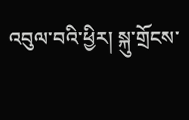འབུལ་བའི་ཕྱིར། སྐུ་གྲོངས་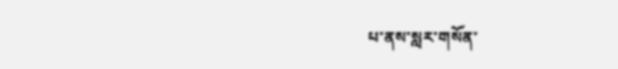པ་ནས་སླར་གསོན་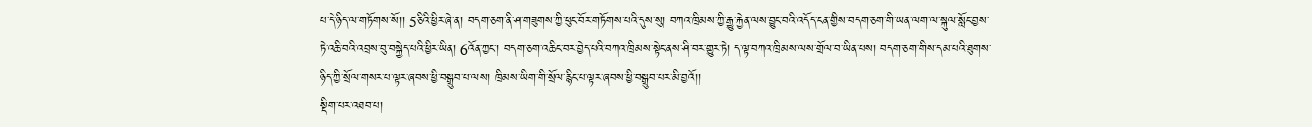པ་དེ་ཉིད་ལ་གཏོགས་སོ།། 5ཅིའི་ཕྱིར་ཞེ་ན། བདག་ཅག་ནི་ཤ་གཟུགས་ཀྱི་ཕུང་བོར་གཏོགས་པའི་དུས་སུ། བཀའ་ཁྲིམས་ཀྱི་རྒྱུ་རྐྱེན་ལས་བྱུང་བའི་འདོད་ངན་གྱིས་བདག་ཅག་གི་ཡན་ལག་ལ་སྐུལ་སློང་བྱས་ཏེ་འཆི་བའི་འབྲས་བུ་བསྐྱེད་པའི་ཕྱིར་ཡིན། 6འོན་ཀྱང་། བདག་ཅག་འཆིང་བར་བྱེད་པའི་བཀའ་ཁྲིམས་སྟེང་ནས་ཤི་བར་གྱུར་ཏེ། ད་ལྟ་བཀའ་ཁྲིམས་ལས་གྲོལ་བ་ཡིན་པས། བདག་ཅག་གིས་དམ་པའི་ཐུགས་ཉིད་ཀྱི་སྲོལ་གསར་པ་ལྟར་ཞབས་ཕྱི་བསྒྲུབ་པ་ལས། ཁྲིམས་ཡིག་གི་སྲོལ་རྙིང་པ་ལྟར་ཞབས་ཕྱི་བསྒྲུབ་པར་མི་བྱའོ།།
སྡིག་པར་འཐབ་པ།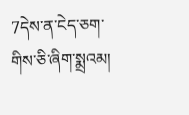7དེས་ན་ངེད་ཅག་གིས་ཅི་ཞིག་སྨྲའམ།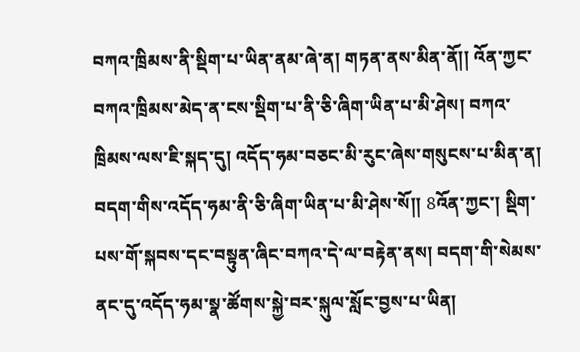བཀའ་ཁྲིམས་ནི་སྡིག་པ་ཡིན་ནམ་ཞེ་ན། གཏན་ནས་མིན་ནོ།། འོན་ཀྱང་བཀའ་ཁྲིམས་མེད་ན་ངས་སྡིག་པ་ནི་ཅི་ཞིག་ཡིན་པ་མི་ཤེས། བཀའ་ཁྲིམས་ལས་ཇི་སྐད་དུ། འདོད་ཧམ་བཅང་མི་རུང་ཞེས་གསུངས་པ་མིན་ན། བདག་གིས་འདོད་ཧམ་ནི་ཅི་ཞིག་ཡིན་པ་མི་ཤེས་སོ།། 8འོན་ཀྱང་། སྡིག་པས་གོ་སྐབས་དང་བསྟུན་ཞིང་བཀའ་དེ་ལ་བརྟེན་ནས། བདག་གི་སེམས་ནང་དུ་འདོད་ཧམ་སྣ་ཚོགས་སྐྱེ་བར་སྐུལ་སློང་བྱས་པ་ཡིན།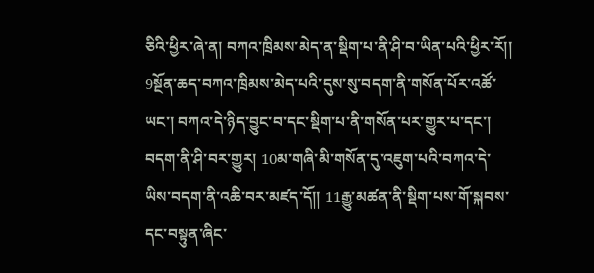ཅིའི་ཕྱིར་ཞེ་ན། བཀའ་ཁྲིམས་མེད་ན་སྡིག་པ་ནི་ཤི་བ་ཡིན་པའི་ཕྱིར་རོ།། 9སྔོན་ཆད་བཀའ་ཁྲིམས་མེད་པའི་དུས་སུ་བདག་ནི་གསོན་པོར་འཚོ་ཡང་། བཀའ་དེ་ཉིད་བྱུང་བ་དང་སྡིག་པ་ནི་གསོན་པར་གྱུར་པ་དང་། བདག་ནི་ཤི་བར་གྱུར། 10མ་གཞི་མི་གསོན་དུ་འཇུག་པའི་བཀའ་དེ་ཡིས་བདག་ནི་འཆི་བར་མཛད་དོ།། 11རྒྱུ་མཚན་ནི་སྡིག་པས་གོ་སྐབས་དང་བསྟུན་ཞིང་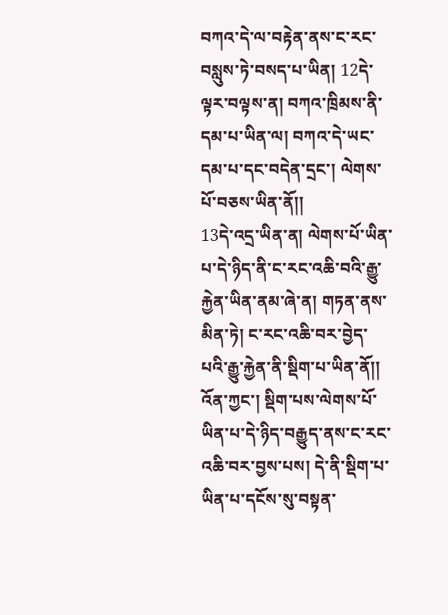བཀའ་དེ་ལ་བརྟེན་ནས་ང་རང་བསླུས་ཏེ་བསད་པ་ཡིན། 12དེ་ལྟར་བལྟས་ན། བཀའ་ཁྲིམས་ནི་དམ་པ་ཡིན་ལ། བཀའ་དེ་ཡང་དམ་པ་དང་བདེན་དྲང་། ལེགས་པོ་བཅས་ཡིན་ནོ།།
13དེ་འདྲ་ཡིན་ན། ལེགས་པོ་ཡིན་པ་དེ་ཉིད་ནི་ང་རང་འཆི་བའི་རྒྱུ་རྐྱེན་ཡིན་ནམ་ཞེ་ན། གཏན་ནས་མིན་ཏེ། ང་རང་འཆི་བར་བྱེད་པའི་རྒྱུ་རྐྱེན་ནི་སྡིག་པ་ཡིན་ནོ།། འོན་ཀྱང་། སྡིག་པས་ལེགས་པོ་ཡིན་པ་དེ་ཉིད་བརྒྱུད་ནས་ང་རང་འཆི་བར་བྱས་པས། དེ་ནི་སྡིག་པ་ཡིན་པ་དངོས་སུ་བསྟན་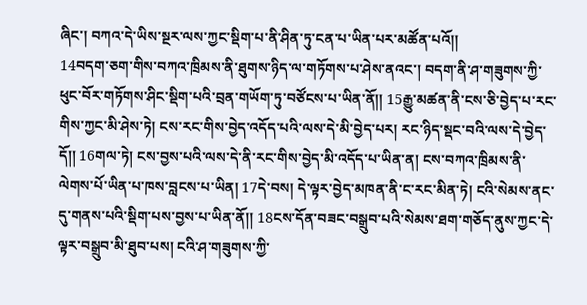ཞིང་། བཀའ་དེ་ཡིས་སྔར་ལས་ཀྱང་སྡིག་པ་ནི་ཤིན་ཏུ་ངན་པ་ཡིན་པར་མཚོན་པའོ།།
14བདག་ཅག་གིས་བཀའ་ཁྲིམས་ནི་ཐུགས་ཉིད་ལ་གཏོགས་པ་ཤེས་ནའང་། བདག་ནི་ཤ་གཟུགས་ཀྱི་ཕུང་བོར་གཏོགས་ཤིང་སྡིག་པའི་བྲན་གཡོག་ཏུ་བཙོངས་པ་ཡིན་ནོ།། 15རྒྱུ་མཚན་ནི་ངས་ཅི་བྱེད་པ་རང་གིས་ཀྱང་མི་ཤེས་ཏེ། ངས་རང་གིས་བྱེད་འདོད་པའི་ལས་དེ་མི་བྱེད་པར། རང་ཉིད་སྡང་བའི་ལས་དེ་བྱེད་དོ།། 16གལ་ཏེ། ངས་བྱས་པའི་ལས་དེ་ནི་རང་གིས་བྱེད་མི་འདོད་པ་ཡིན་ན། ངས་བཀའ་ཁྲིམས་ནི་ལེགས་པོ་ཡིན་པ་ཁས་བླངས་པ་ཡིན། 17དེ་བས། དེ་ལྟར་བྱེད་མཁན་ནི་ང་རང་མིན་ཏེ། ངའི་སེམས་ནང་དུ་གནས་པའི་སྡིག་པས་བྱས་པ་ཡིན་ནོ།། 18ངས་དོན་བཟང་བསྒྲུབ་པའི་སེམས་ཐག་གཅོད་ནུས་ཀྱང་དེ་ལྟར་བསྒྲུབ་མི་ཐུབ་པས། ངའི་ཤ་གཟུགས་ཀྱི་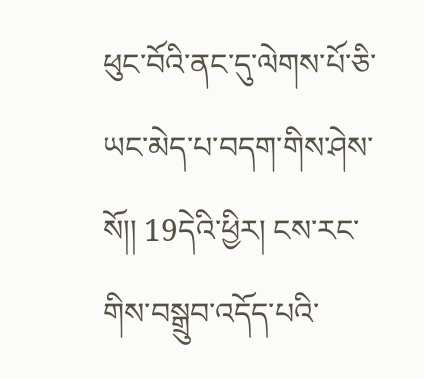ཕུང་བོའི་ནང་དུ་ལེགས་པོ་ཅི་ཡང་མེད་པ་བདག་གིས་ཤེས་སོ།། 19དེའི་ཕྱིར། ངས་རང་གིས་བསྒྲུབ་འདོད་པའི་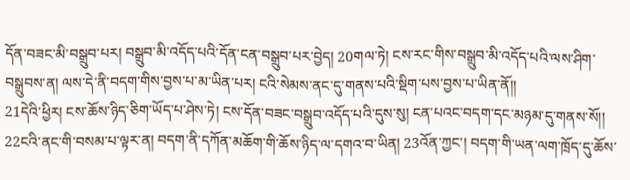དོན་བཟང་མི་བསྒྲུབ་པར། བསྒྲུབ་མི་འདོད་པའི་དོན་ངན་བསྒྲུབ་པར་བྱེད། 20གལ་ཏེ། ངས་རང་གིས་བསྒྲུབ་མི་འདོད་པའི་ལས་ཤིག་བསྒྲུབས་ན། ལས་དེ་ནི་བདག་གིས་བྱས་པ་མ་ཡིན་པར། ངའི་སེམས་ནང་དུ་གནས་པའི་སྡིག་པས་བྱས་པ་ཡིན་ནོ།།
21དེའི་ཕྱིར། ངས་ཆོས་ཉིད་ཅིག་ཡོད་པ་ཤེས་ཏེ། ངས་དོན་བཟང་བསྒྲུབ་འདོད་པའི་དུས་སུ། ངན་པའང་བདག་དང་མཉམ་དུ་གནས་སོ།། 22ངའི་ནང་གི་བསམ་པ་ལྟར་ན། བདག་ནི་དཀོན་མཆོག་གི་ཆོས་ཉིད་ལ་དགའ་བ་ཡིན། 23འོན་ཀྱང་། བདག་གི་ཡན་ལག་ཁྲོད་དུ་ཆོས་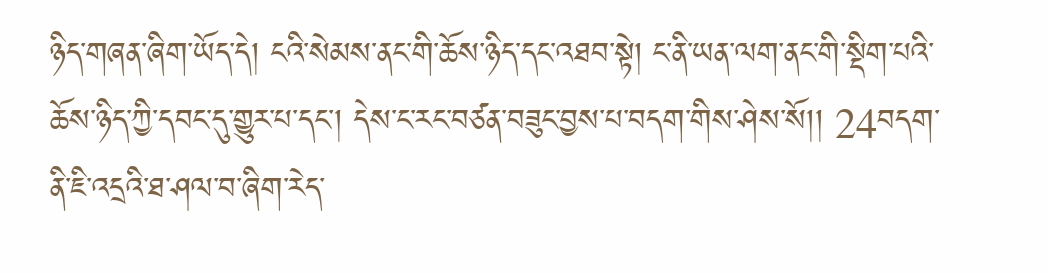ཉིད་གཞན་ཞིག་ཡོད་དེ། ངའི་སེམས་ནང་གི་ཆོས་ཉིད་དང་འཐབ་སྟེ། ང་ནི་ཡན་ལག་ནང་གི་སྡིག་པའི་ཆོས་ཉིད་ཀྱི་དབང་དུ་གྱུར་པ་དང་། དེས་ང་རང་བཙན་བཟུང་བྱས་པ་བདག་གིས་ཤེས་སོ།། 24བདག་ནི་ཇི་འདྲའི་ཐ་ཤལ་བ་ཞིག་རེད་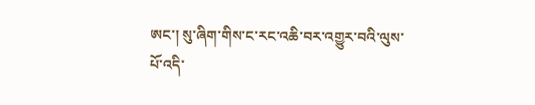ཨང་། སུ་ཞིག་གིས་ང་རང་འཆི་བར་འགྱུར་བའི་ལུས་པོ་འདི་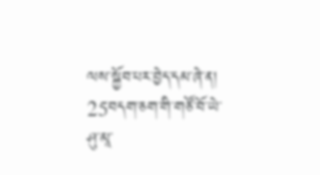ལས་སྐྱོབ་པར་བྱེད་དམ་ཞེ་ན། 25བདག་ཅག་གི་གཙོ་བོ་ཡེ་ཤུ་མཱ་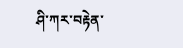ཤི་ཀར་བརྟེན་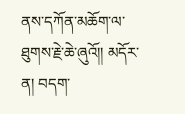ནས་དཀོན་མཆོག་ལ་ཐུགས་རྗེ་ཆེ་ཞུའོ།། མདོར་ན། བདག་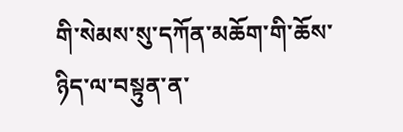གི་སེམས་སུ་དཀོན་མཆོག་གི་ཆོས་ཉིད་ལ་བསྟུན་ན་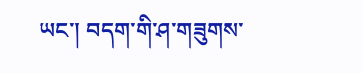ཡང་། བདག་གི་ཤ་གཟུགས་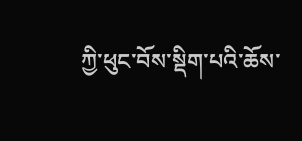ཀྱི་ཕུང་བོས་སྡིག་པའི་ཆོས་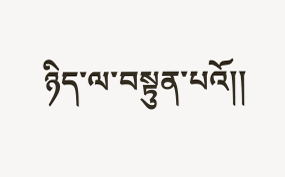ཉིད་ལ་བསྟུན་པའོ།།